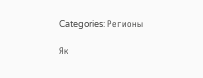Categories: Регионы

Як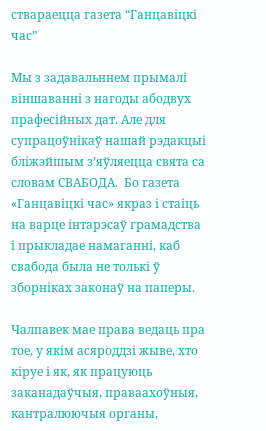ствараецца газета “Ганцавіцкі час”

Мы з задавальннем прымалі віншаванні з нагоды абодвух прафесійных дат. Але для супрацоўнікаў нашай рэдакцыі бліжэйшым з’яўляецца свята са словам СВАБОДА.  Бо газета «Ганцавіцкі час» якраз і стаіць на варце інтарэсаў грамадства і прыкладае намаганні, каб свабода была не толькі ў зборніках законаў на паперы.

Чалпавек мае права ведаць пра тое, у якім асяроддзі жыве, хто кіруе і як, як працуюць заканадаўчыя, праваахоўныя, кантралюючыя органы,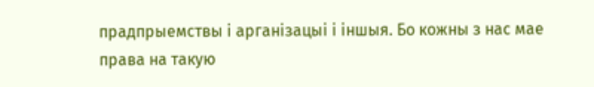прадпрыемствы і арганізацыі і іншыя. Бо кожны з нас мае права на такую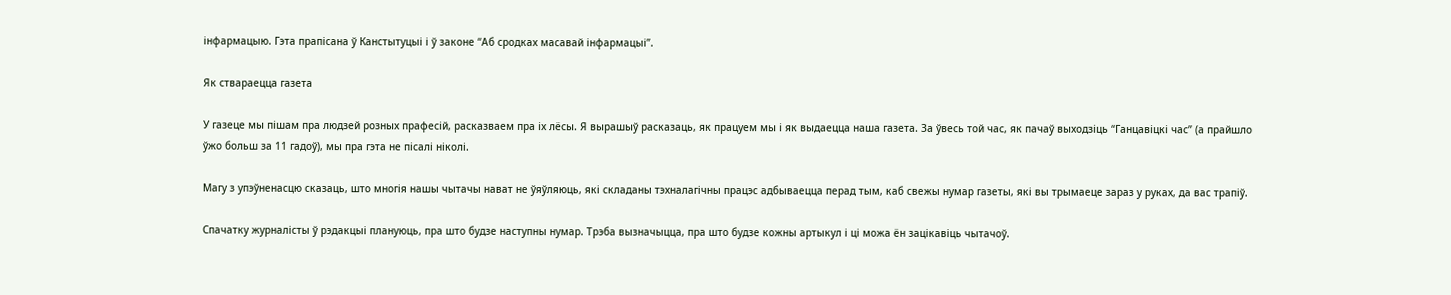інфармацыю. Гэта прапісана ў Канстытуцыі і ў законе “Аб сродках масавай інфармацыі”.

Як ствараецца газета

У газеце мы пішам пра людзей розных прафесій, расказваем пра іх лёсы. Я вырашыў расказаць, як працуем мы і як выдаецца наша газета. За ўвесь той час, як пачаў выходзіць “Ганцавіцкі час” (а прайшло ўжо больш за 11 гадоў), мы пра гэта не пісалі ніколі.

Магу з упэўненасцю сказаць, што многія нашы чытачы нават не ўяўляюць, які складаны тэхналагічны працэс адбываецца перад тым, каб свежы нумар газеты, які вы трымаеце зараз у руках, да вас трапіў.

Спачатку журналісты ў рэдакцыі плануюць, пра што будзе наступны нумар. Трэба вызначыцца, пра што будзе кожны артыкул і ці можа ён зацікавіць чытачоў.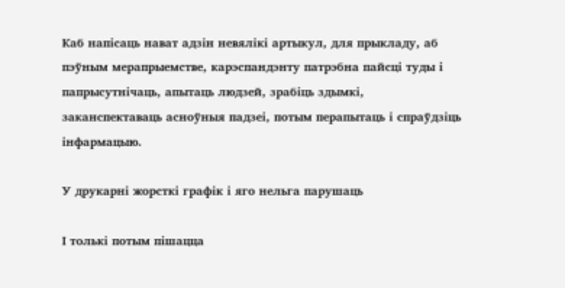Каб напісаць нават адзін невялікі артыкул, для прыкладу, аб пэўным мерапрыемстве, карэспандэнту патрэбна пайсці туды і папрысутнічаць, апытаць людзей, зрабіць здымкі, заканспектаваць асноўныя падзеі, потым перапытаць і спраўдзіць інфармацыю.

У друкарні жорсткі графік і яго нельга парушаць

І толькі потым пішацца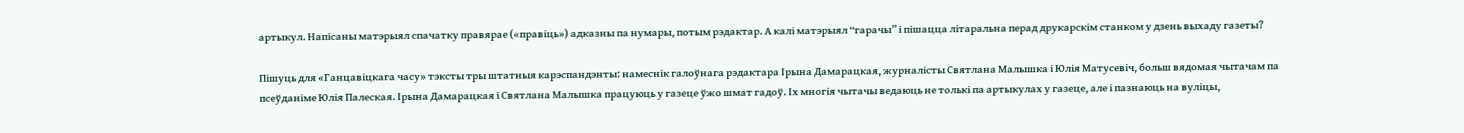артыкул. Напісаны матэрыял спачатку правярае («правіць») адказны па нумары, потым рэдактар. А калі матэрыял “гарачы” і пішацца літаральна перад друкарскім станком у дзень выхаду газеты?

Пішуць для «Ганцавіцкага часу» тэксты тры штатныя карэспандэнты: намеснік галоўнага рэдактара Ірына Дамарацкая, журналісты Святлана Малышка і Юлія Матусевіч, больш вядомая чытачам па псеўданіме Юлія Палеская. Ірына Дамарацкая і Святлана Малышка працуюць у газеце ўжо шмат гадоў. Іх многія чытачы ведаюць не толькі па артыкулах у газеце, але і пазнаюць на вуліцы,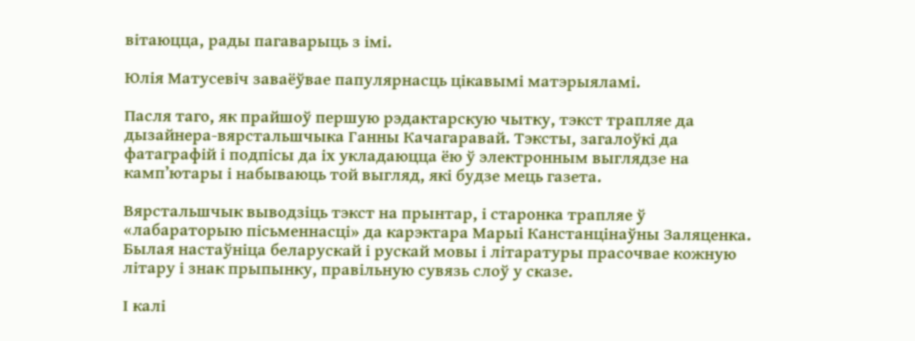вітаюцца, рады пагаварыць з імі.

Юлія Матусевіч заваёўвае папулярнасць цікавымі матэрыяламі.

Пасля таго, як прайшоў першую рэдактарскую чытку, тэкст трапляе да дызайнера-вярстальшчыка Ганны Качагаравай. Тэксты, загалоўкі да фатаграфій і подпісы да іх укладаюцца ёю ў электронным выглядзе на камп’ютары і набываюць той выгляд, які будзе мець газета.

Вярстальшчык выводзіць тэкст на прынтар, і старонка трапляе ў «лабараторыю пісьменнасці» да карэктара Марыі Канстанцінаўны Заляценка. Былая настаўніца беларускай і рускай мовы і літаратуры прасочвае кожную літару і знак прыпынку, правільную сувязь слоў у сказе.

І калі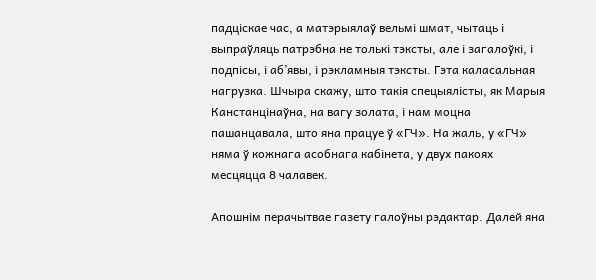падціскае час, а матэрыялаў вельмі шмат, чытаць і выпраўляць патрэбна не толькі тэксты, але і загалоўкі, і подпісы, і аб’явы, і рэкламныя тэксты. Гэта каласальная нагрузка. Шчыра скажу, што такія спецыялісты, як Марыя Канстанцінаўна, на вагу золата, і нам моцна пашанцавала, што яна працуе ў «ГЧ». На жаль, у «ГЧ» няма ў кожнага асобнага кабінета, у двух пакоях месцяцца 8 чалавек.

Апошнім перачытвае газету галоўны рэдактар. Далей яна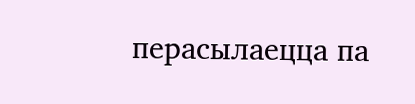перасылаецца па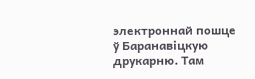электроннай пошце ў Баранавіцкую друкарню. Там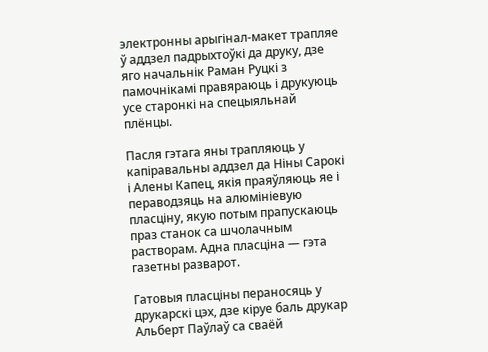электронны арыгінал-макет трапляе ў аддзел падрыхтоўкі да друку, дзе яго начальнік Раман Руцкі з памочнікамі правяраюць і друкуюць усе старонкі на спецыяльнай плёнцы.

Пасля гэтага яны трапляюць у капіравальны аддзел да Ніны Сарокі і Алены Капец, якія праяўляюць яе і пераводзяць на алюмініевую пласціну, якую потым прапускаюць праз станок са шчолачным растворам. Адна пласціна — гэта газетны разварот.

Гатовыя пласціны пераносяць у друкарскі цэх, дзе кіруе баль друкар Альберт Паўлаў са сваёй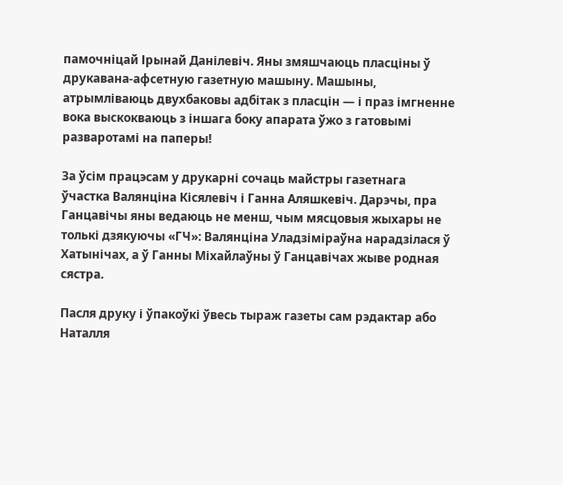памочніцай Ірынай Данілевіч. Яны змяшчаюць пласціны ў друкавана-афсетную газетную машыну. Машыны, атрымліваюць двухбаковы адбітак з пласцін — і праз імгненне вока выскокваюць з іншага боку апарата ўжо з гатовымі разваротамі на паперы!

За ўсім працэсам у друкарні сочаць майстры газетнага ўчастка Валянціна Кісялевіч і Ганна Аляшкевіч. Дарэчы, пра Ганцавічы яны ведаюць не менш, чым мясцовыя жыхары не толькі дзякуючы «ГЧ»: Валянціна Уладзіміраўна нарадзілася ў Хатынічах, а ў Ганны Міхайлаўны ў Ганцавічах жыве родная сястра.

Пасля друку і ўпакоўкі ўвесь тыраж газеты сам рэдактар або Наталля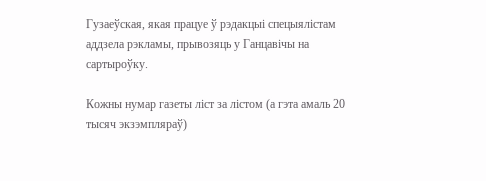Гузаеўская, якая працуе ў рэдакцыі спецыялістам аддзела рэкламы, прывозяць у Ганцавічы на сартыроўку.

Кожны нумар газеты ліст за лістом (а гэта амаль 20 тысяч экзэмпляраў)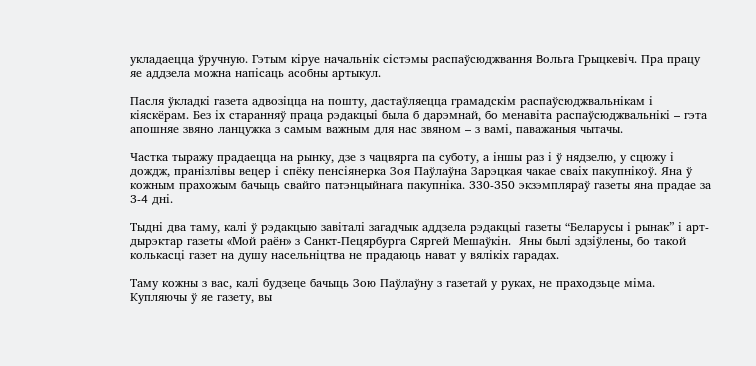укладаецца ўручную. Гэтым кіруе начальнік сістэмы распаўсюджвання Вольга Грыцкевіч. Пра працу яе аддзела можна напісаць асобны артыкул.

Пасля ўкладкі газета адвозіцца на пошту, дастаўляецца грамадскім распаўсюджвальнікам і кіяскёрам. Без іх старанняў праца рэдакцыі была б дарэмнай, бо менавіта распаўсюджвальнікі – гэта апошняе звяно ланцужка з самым важным для нас звяном – з вамі, паважаныя чытачы.

Частка тыражу прадаецца на рынку, дзе з чацвярга па суботу, а іншы раз і ў нядзелю, у сцюжу і дождж, пранізлівы вецер і спёку пенсіянерка Зоя Паўлаўна Зарэцкая чакае сваіх пакупнікоў. Яна ў кожным прахожым бачыць свайго патэнцыйнага пакупніка. 330-350 экзэмпляраў газеты яна прадае за 3-4 дні.

Тыдні два таму, калі ў рэдакцыю завіталі загадчык аддзела рэдакцыі газеты “Беларусы і рынак” і арт-дырэктар газеты «Мой раён» з Санкт-Пецярбурга Сяргей Мешаўкін.  Яны былі здзіўлены, бо такой колькасці газет на душу насельніцтва не прадаюць нават у вялікіх гарадах.

Таму кожны з вас, калі будзеце бачыць Зою Паўлаўну з газетай у руках, не праходзьце міма. Купляючы ў яе газету, вы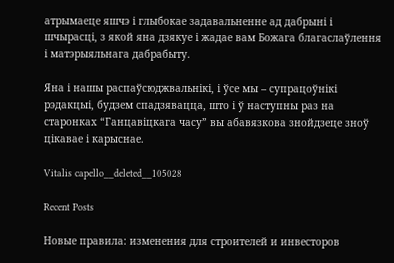атрымаеце яшчэ і глыбокае задавальненне ад дабрыні і шчырасці, з якой яна дзякуе і жадае вам Божага благаслаўлення і матэрыяльнага дабрабыту.

Яна і нашы распаўсюджвальнікі, і ўсе мы – супрацоўнікі рэдакцыі, будзем спадзявацца, што і ў наступны раз на старонках “Ганцавіцкага часу” вы абавязкова знойдзеце зноў цікавае і карыснае.

Vitalis capello__deleted__105028

Recent Posts

Новые правила: изменения для строителей и инвесторов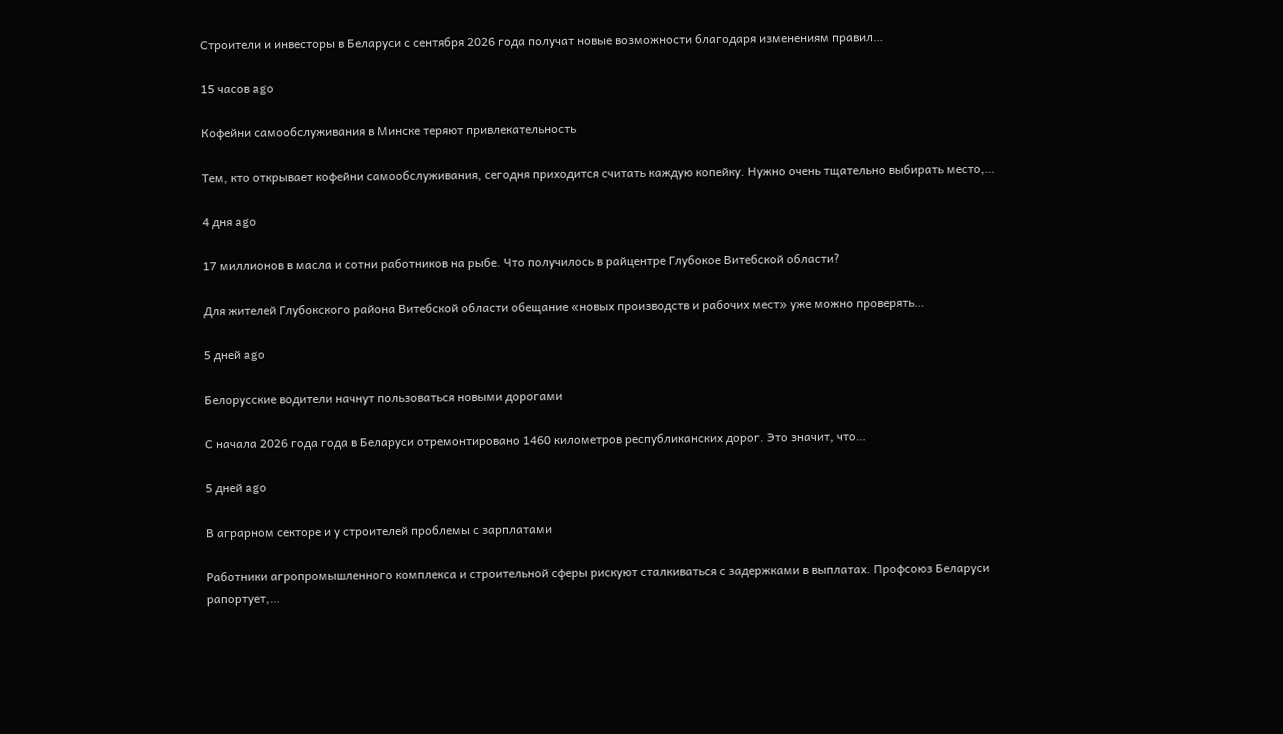Строители и инвесторы в Беларуси с сентября 2026 года получат новые возможности благодаря изменениям правил…

15 часов ago

Кофейни самообслуживания в Минске теряют привлекательность

Тем, кто открывает кофейни самообслуживания, сегодня приходится считать каждую копейку. Нужно очень тщательно выбирать место,…

4 дня ago

17 миллионов в масла и сотни работников на рыбе. Что получилось в райцентре Глубокое Витебской области?

Для жителей Глубокского района Витебской области обещание «новых производств и рабочих мест» уже можно проверять…

5 дней ago

Белорусские водители начнут пользоваться новыми дорогами

С начала 2026 года года в Беларуси отремонтировано 1460 километров республиканских дорог. Это значит, что…

5 дней ago

В аграрном секторе и у строителей проблемы с зарплатами

Работники агропромышленного комплекса и строительной сферы рискуют сталкиваться с задержками в выплатах. Профсоюз Беларуси рапортует,…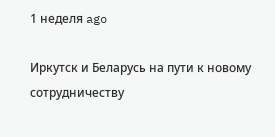1 неделя ago

Иркутск и Беларусь на пути к новому сотрудничеству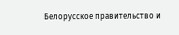Белорусское правительство и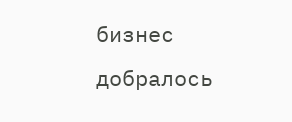бизнес добралось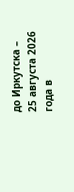до Иркутска – 25 августа 2026 года в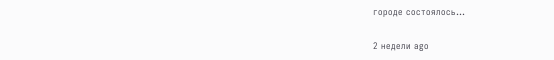городе состоялось…

2 недели ago